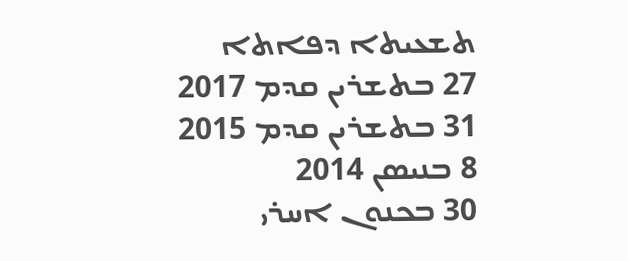ܬܫܥܝܬܐ ܕܦܐܬܐ
27 ܒܬܫܪܝܢ ܩܕܡ 2017
31 ܒܬܫܪܝܢ ܩܕܡ 2015
8 ܒܢܝܣܢ 2014
30 ܒܟܢܘܢ ܐܚܪܝ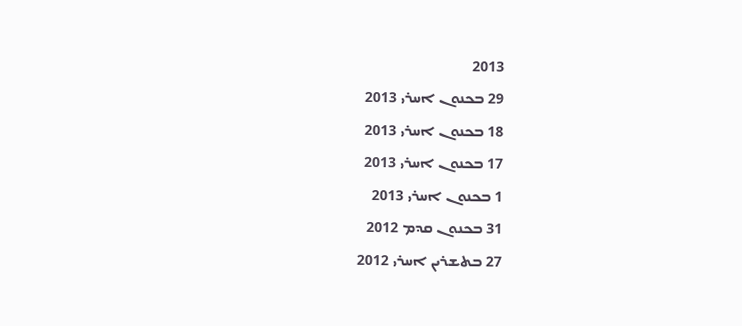2013
29 ܒܟܢܘܢ ܐܚܪܝ 2013
18 ܒܟܢܘܢ ܐܚܪܝ 2013
17 ܒܟܢܘܢ ܐܚܪܝ 2013
1 ܒܟܢܘܢ ܐܚܪܝ 2013
31 ܒܟܢܘܢ ܩܕܡ 2012
27 ܒܬܫܪܝܢ ܐܚܪܝ 2012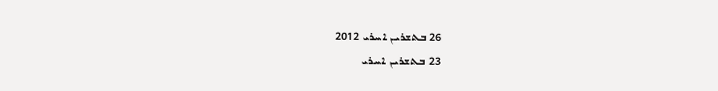26 ܒܬܫܪܝܢ ܐܚܪܝ 2012
23 ܒܬܫܪܝܢ ܐܚܪܝ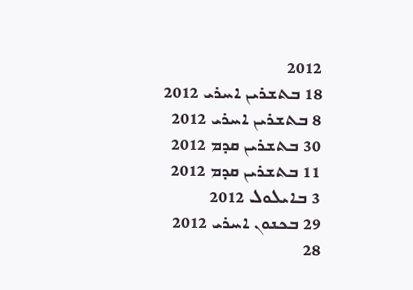2012
18 ܒܬܫܪܝܢ ܐܚܪܝ 2012
8 ܒܬܫܪܝܢ ܐܚܪܝ 2012
30 ܒܬܫܪܝܢ ܩܕܡ 2012
11 ܒܬܫܪܝܢ ܩܕܡ 2012
3 ܒܐܝܠܘܠ 2012
29 ܒܟܢܘܢ ܐܚܪܝ 2012
28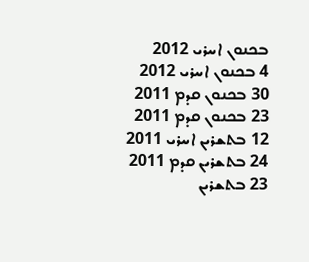ܒܟܢܘܢ ܐܚܪܝ 2012
4 ܒܟܢܘܢ ܐܚܪܝ 2012
30 ܒܟܢܘܢ ܩܕܡ 2011
23 ܒܟܢܘܢ ܩܕܡ 2011
12 ܒܬܫܪܝܢ ܐܚܪܝ 2011
24 ܒܬܫܪܝܢ ܩܕܡ 2011
23 ܒܬܫܪܝܢ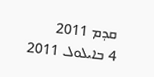ܩܕܡ 2011
4 ܒܐܝܠܘܠ 2011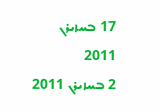17 ܒܚܙܝܪܢ 2011
2 ܒܚܙܝܪܢ 2011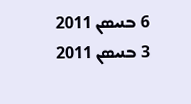6 ܒܢܝܣܢ 2011
3 ܒܢܝܣܢ 2011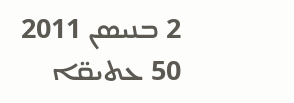2 ܒܢܝܣܢ 2011
50 ܥܬܝܩ̈ܐ